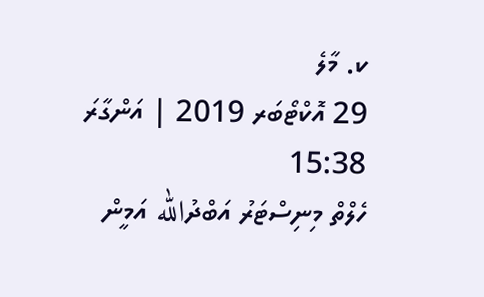ކ. މާލެ
29 އޮކްޓޯބަރ 2019 | އަންގާރަ 15:38
ހެލްތް މިނިސްޓަރު އަބްދުالله އަމީން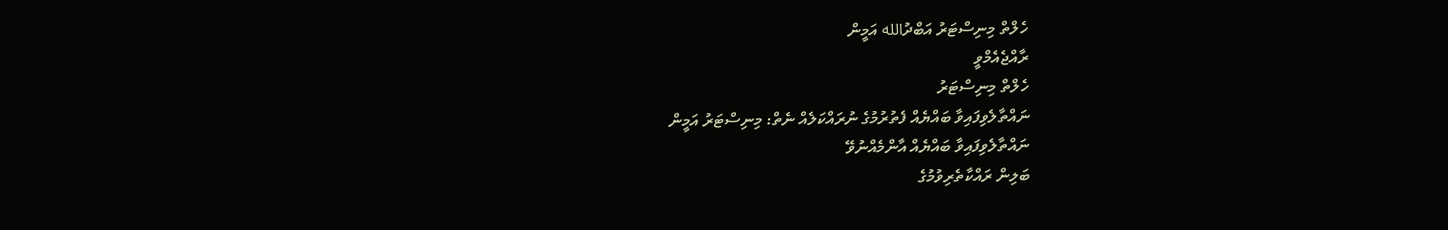ހެލްތް މިނިސްޓަރު އަބްދުالله އަމީން
ރާއްޖެއެމްވީ
ހެލްތް މިނިސްޓަރު
ނައްތާލެވިފައިވާ ބައްޔެއް ފެތުރުމުގެ ނުރައްކަލެއް ނެތް: މިނިސްޓަރު އަމީން
ނައްތާލެވިފައިވާ ބައްޔެއް އާންމެއްނުވޭ
ބަލިން ރައްކާތެރިވުމުގެ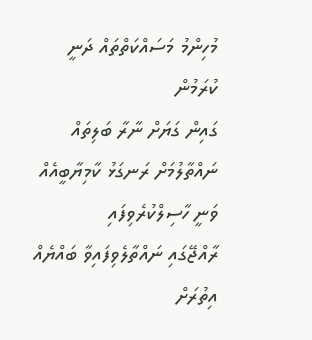މުހިންމު މަސައްކަތްތައް ދަނީ ކުރަމުން
ގައިން ގަޔަށް ނާރާ ބަލިތައް ނައްތާލުމަށް ރަނގަޅު ކާމިޔާބީއެއް ވަނީ ހާސިލްކުރެވިފައި
ރާއްޖޭގައި ނައްތާލެވިފައިވާ ބައްޔެއް އިތުރަށް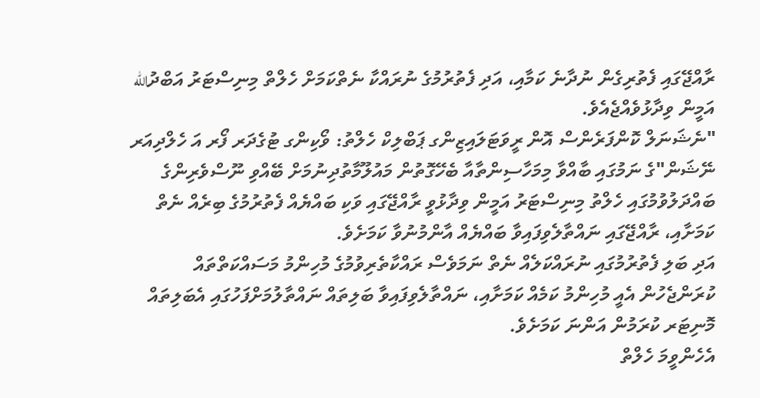ރާއްޖޭގައި ފެތުރިގެން ނުދާނެ ކަމާއި، އަދި ފެތުރުމުގެ ނުރައްކާ ނެތްކަމަށް ހެލްތް މިނިސްޓަރު އަބްދުالله އަމީން ވިދާޅުވެއްޖެއެވެ.
"ނެޝަނަލް ކޮންފަރެންސް އޮން ރީވަޓަލައިޒިންގ ޕަބްލިކް ހެލްތު: ވޯކިންގ ޓުގެދަރ ފޯރ އަ ހެލްދިއަރ ނޭޝަން"ގެ ނަމުގައި ބާއްވާ މިމަހާސިންތާއާ ބެހޭގޮތުން މައުލޫމާތުދިނުމަށް ބޭއްވި ނޫސްވެރިންގެ ބައްދަލުވުމުގައި ހެލްތު މިނިސްޓަރު އަމީން ވިދާޅުވީ ރާއްޖޭގައި ވަކި ބައްޔެއް ފެތުރުމުގެ ބިރެއް ނެތް ކަމަށާއި، ރާއްޖޭގައި ނައްތާލެވިފައިވާ ބައްޔެއް އާންމުނުވާ ކަމަށެވެ.
އަދި ބަލި ފެތުރުމުގައި ނުރައްކަލެއް ނެތް ނަމަވެސް ރައްކާތެރިވުމުގެ މުހިންމު މަސައްކަތްތައް ކުރަންޖެހުން އެއީ މުހިންމު ކަމެއް ކަމަށާއި، ނައްތާލެވިފައިވާ ބަލިތައް ނައްތާލުމަށްފަހުގައި އެބަލިތައް މޮނިޓަރ ކުރަމުން އަންނަ ކަމަށެވެ.
އެހެންވީމަ ހެލްތް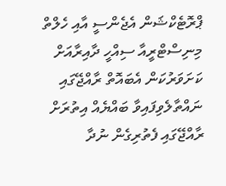ޕްރޮޓެކްޝަން އެޖެންސީ އާއި ހެލްތް މިނިސްޓްރީއާ ސިއްހީ ދާއިރާއަށް ކަށަވަރުކަން އެބައޮތް ރާއްޖޭގައި ނައްތާލެވިފައިވާ ބައްޔެއް އިތުރަށް ރާއްޖޭގައި ފެތުރިގެން ނުދާ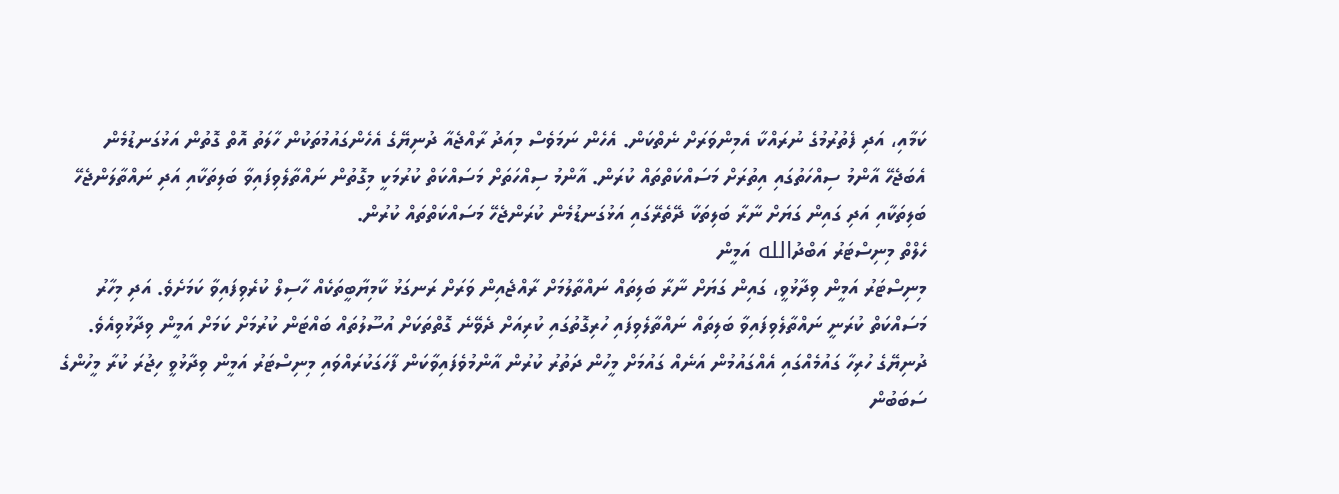ކަމާއި، އަދި ފެތުރުމުގެ ނުރައްކާ އެމިންވަރަށް ނެތްކަން. އެހެން ނަމަވެސް މިއަދު ރާއްޖެއާ ދުނިޔޭގެ އެހެންގައުމުތަކުން ހާލަތު އޮތް ގޮތުން އަޅުގަނޑުމެން އެބަޖެހޭ އާންމު ސިއްހަތުގައި އިތުރަށް މަސައްކަތްތައް ކުރަން. އާންމު ސިއްހަތަށް މަސައްކަތް ކުރުމަކީ މިގޮތުން ނައްތާލެވިފައިވާ ބަލިތަކާއި އަދި ނައްތާލަންޖެހޭ ބަލިތަކާއި އަދި ގައިން ގަޔަށް ނާރާ ބަލިތަކާ ދޭތެރޭގައި އަޅުގަނޑުމެން ކުރަންޖެހޭ މަސައްކަތްތައް ކުރުން.
ހެލްތް މިނިސްޓަރު އަބްދުالله އަމީން
މިނިސްޓަރު އަމީން ވިދާޅުވީ، ގައިން ގަޔަށް ނާރާ ބަލިތައް ނައްތާލުމަށް ރާއްޖެއިން ވަރަށް ރަނގަޅު ކާމިޔާބީތަކެއް ހާސިލް ކުރެވިފައިވާ ކަމަށެވެ. އަދި މިހާރު މަސައްކަތް ކުރަނީ ނައްތާލެވިފައިވާ ބަލިތައް ނައްތާލެވިފައި ހުރިގޮތުގައި ކުރިއަށް ދެވޭނެ ގޮތްތަކަށް އުސޫލުތައް ބައްޓަން ކުރުމަށް ކަމަށް އަމީން ވިދާޅުވިއެވެ.
ދުނިޔޭގެ ހުރިހާ ގައުމެއްގައި އެއްގައުމުން އަނެއް ގައުމަށް މީހުން ދަތުރު ކުރުން އާންމުވެފައިވާކަން ފާހަގަކުރައްވައި މިނިސްޓަރު އަމީން ވިދާޅުވީ ހިޖުރަ ކުރާ މީހުންގެ ސަބަބުން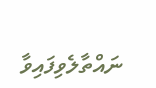ނައްތާލެވިފައިވާ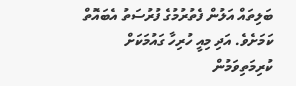ބަލިތައް އަލުން ފެތުރުމުގެ ފުރުސަތު އެބައޮތް ކަމަށެވެ. އަދި މިއީ ހުރިހާ ގައުމަކަށް ކުރިމަތިވަމުން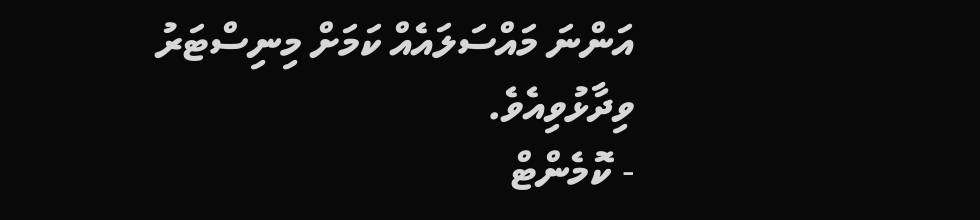އަންނަ މައްސަލައެއް ކަމަށް މިނިސްޓަރު ވިދާޅުވިއެވެ.
- ކޮމެންޓް